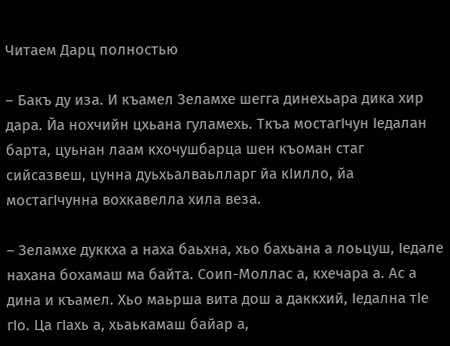Читаем Дарц полностью

– Бакъ ду иза. И къамел Зеламхе шегга динехьара дика хир дара. Йа нохчийн цхьана гуламехь. Ткъа мостагIчун Iедалан барта, цуьнан лаам кхочушбарца шен къоман стаг сийсазвеш, цунна дуьхьалваьлларг йа кIилло, йа мостагIчунна вохкавелла хила веза.

– Зеламхе дуккха а наха баьхна, хьо бахьана а лоьцуш, Iедале нахана бохамаш ма байта. Соип-Моллас а, кхечара а. Ас а дина и къамел. Хьо маьрша вита дош а даккхий, Iедална тIе гIo. Ца гIахь а, хьаькамаш байар а,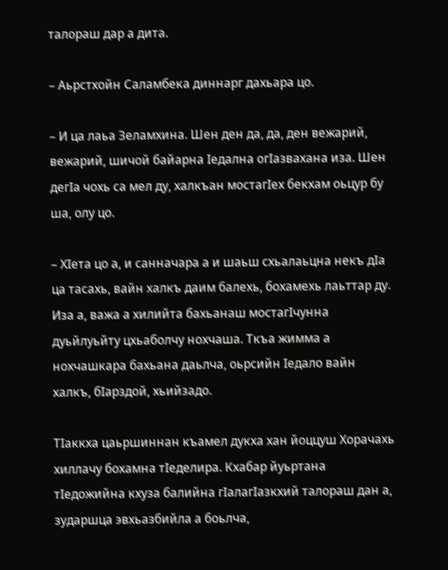талораш дар а дита.

– Аьрстхойн Саламбека диннарг дахьара цо.

– И ца лаьа Зеламхина. Шен ден да, да, ден вежарий, вежарий, шичой байарна Iедална огIазвахана иза. Шен дегIа чохь са мел ду, халкъан мостагIех бекхам оьцур бу ша, олу цо.

– ХIета цо а, и санначара а и шаьш схьалаьцна некъ дIа ца тасахь, вaйн халкъ даим балехь, бохамехь лаьттар ду. Иза а, важа а хилийта бахьанаш мостагIчунна дуьйлуьйту цхьаболчу нохчаша. Ткъа жимма а нохчашкара бахьана даьлча, оьрсийн Iедало вайн халкъ, бIарздой, хьийзадо.

ТIаккха цаьршиннан къамел дукха хан йоццуш Хорачахь хиллачу бохамна тIеделира. Кхабар йуьртана тIедожийна кхуза балийна гIалагIазкхий талораш дан а, зударшца эвхьазбийла а боьлча,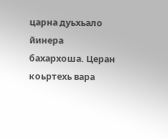царна дуьхьало йинера бахархоша. Церан коьртехь вара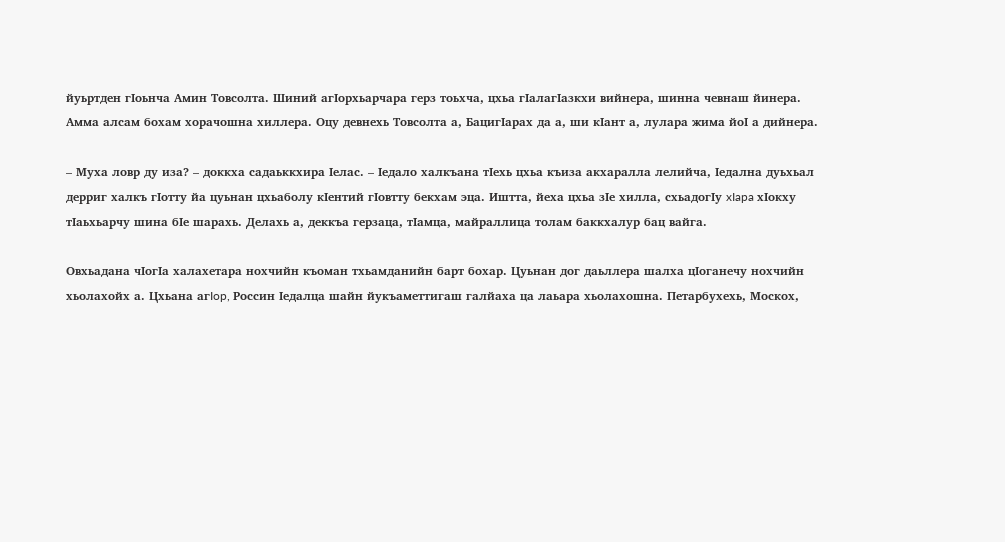йуьртден гIоьнча Амин Товсолта. Шиний агIорхьарчара герз тоьхча, цхьа гIалагIазкхи вийнера, шинна чевнаш йинера. Амма алсам бохам хорачошна хиллера. Оцу девнехь Товсолта а, БацигIарах да а, ши кIант а, лулара жима йоI а дийнера.

– Муха ловр ду иза? – доккха садаьккхира Iелас. – Iедало халкъана тIехь цхьа къиза акхаралла лелийча, Iедална дуьхьал дерриг халкъ гIотту йа цуьнан цхьаболу кIентий гIовтту бекхам эца. Иштта, йеха цхьа зIе хилла, схьадогIу xIapa хIокху тIаьхьарчу шина бIе шарахь. Делахь а, деккъа герзаца, тIамца, майраллица толам баккхалур бац вайга.

Овхьадана чIогIа халахетара нохчийн къоман тхьамданийн барт бохар. Цуьнан дог даьллера шалха цIоганечу нохчийн хьолахойх а. Цхьана aгIop, Россин Iедалца шайн йукъаметтигаш галйаха ца лаьара хьолахошна. Петарбухехь, Москох,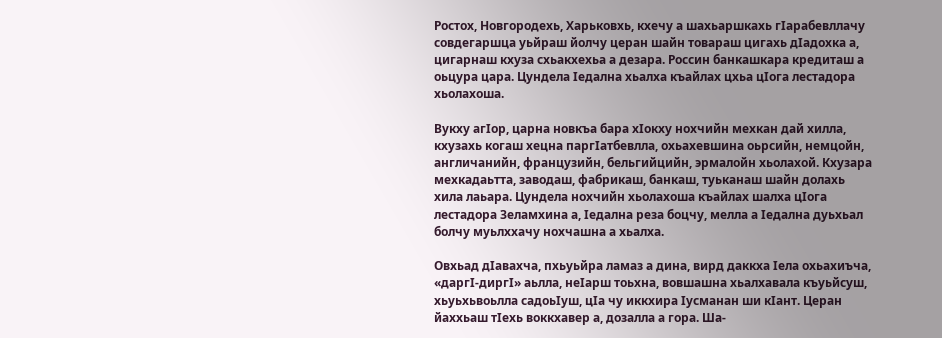Ростох, Новгородехь, Харьковхь, кхечу а шахьаршкахь гIарабевллачу совдегаршца уьйраш йолчу церан шайн товараш цигахь дIадохка а, цигарнаш кхуза схьакхехьа а дезара. Россин банкашкара кредиташ а оьцура цара. Цундела Iедална хьалха къайлах цхьа цIога лестадора хьолахоша.

Вукху агIор, царна новкъа бара хIокху нохчийн мехкан дай хилла, кхузахь когаш хецна паргIатбевлла, охьахевшина оьрсийн, немцойн, англичанийн, французийн, бельгийцийн, эрмалойн хьолахой. Кхузара мехкадаьтта, заводаш, фабрикаш, банкаш, туьканаш шайн долахь хила лаьара. Цундела нохчийн хьолахоша къайлах шалха цIога лестадора Зеламхина а, Iедална реза боцчу, мелла а Iедална дуьхьал болчу муьлххачу нохчашна а хьалха.

Овхьад дIавахча, пхьуьйра ламаз а дина, вирд даккха Iела охьахиъча, «даргI-диргI» аьлла, неIарш тоьхна, вовшашна хьалхавала къуьйсуш, хьуьхьвоьлла садоьIуш, цIа чу иккхира Iусманан ши кIант. Церан йаххьаш тIехь воккхавер а, дозалла а гора. Ша-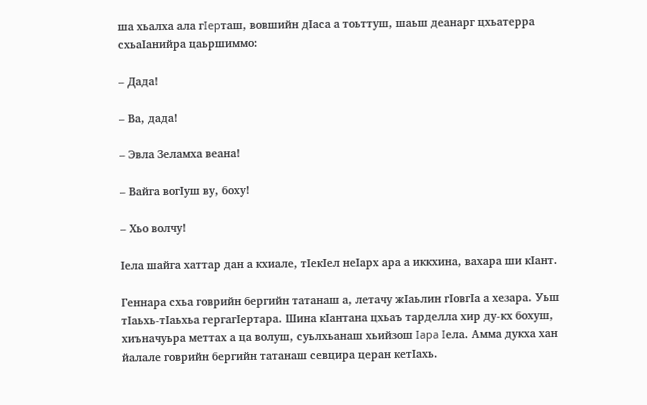ша хьалха ала гIepташ, вовшийн дIаса а тоьттуш, шаьш деанарг цхьатерра схьаIанийра цаьршиммо:

– Дада!

– Ва, дада!

– Эвла Зеламха веана!

– Вайга вогIуш ву, боху!

– Хьо волчу!

Iела шайга хаттар дан а кхиале, тIекIел неIарх ара а иккхина, вахара ши кIант.

Геннара схьа говрийн бергийн татанаш а, летачу жIаьлин гIовгIа а хезара. Уьш тIаьхь-тIаьхьа гергагIертара. Шина кIантана цхьаъ тарделла хир ду-кх бохуш, хиъначуьра меттах а ца волуш, суьлхьанаш хьийзош Iapa Iела. Амма дукха хан йалале говрийн бергийн татанаш севцира церан кетIахь.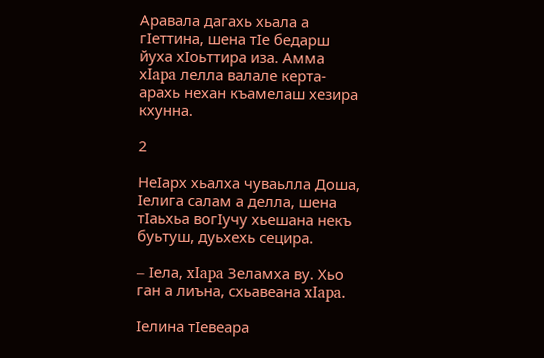Аравала дагахь хьала а гIеттина, шена тIе бедарш йуха хIoьттиpa иза. Амма хIapa лелла валале керта-арахь нехан къамелаш хезира кхунна.

2

НеIарх хьалха чуваьлла Доша, Iелига салам а делла, шена тIаьхьа вогIучу хьешана некъ буьтуш, дуьхехь сецира.

– Iела, xIapa Зеламха ву. Хьо ган а лиъна, схьавеана xIapa.

Iелина тIевеара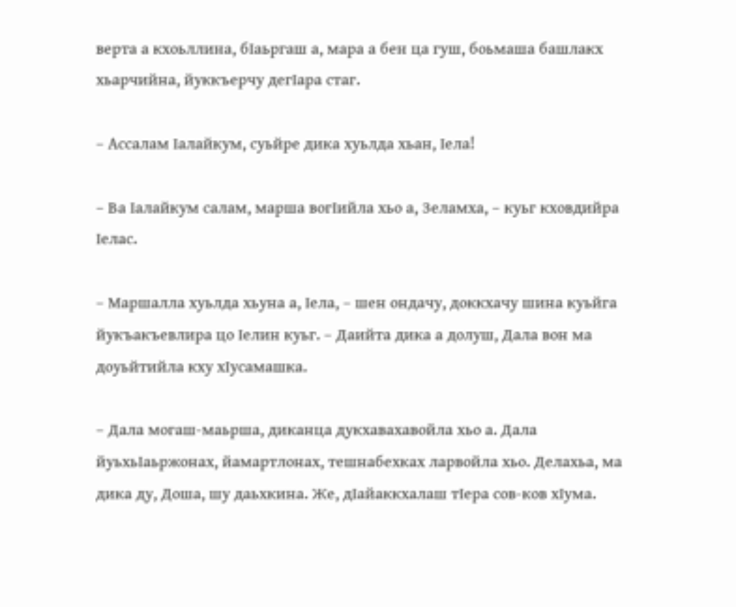верта а кхоьллина, бIаьргаш а, мара а бен ца гуш, боьмаша башлакх хьарчийна, йуккъерчу дегIара стаг.

– Ассалам Iалайкум, суьйре дика хуьлда хьан, Iела!

– Ва Iалайкум салам, марша вогIийла хьо а, Зеламха, – куьг кховдийра Iелас.

– Маршалла хуьлда хьуна а, Iела, – шен ондачу, доккхачу шина куьйга йукъакъевлира цо Iелин куьг. – Даийта дика а долуш, Дала вон ма доуьйтийла кху хIусамашка.

– Дала могаш-маьрша, диканца дукхавахавойла хьо а. Дала йуьхьIаьржонах, йамартлонах, тешнабехках ларвойла хьо. Делахьа, ма дика ду, Доша, шу даьхкина. Же, дIайаккхалаш тIера сов-ков хIyмa.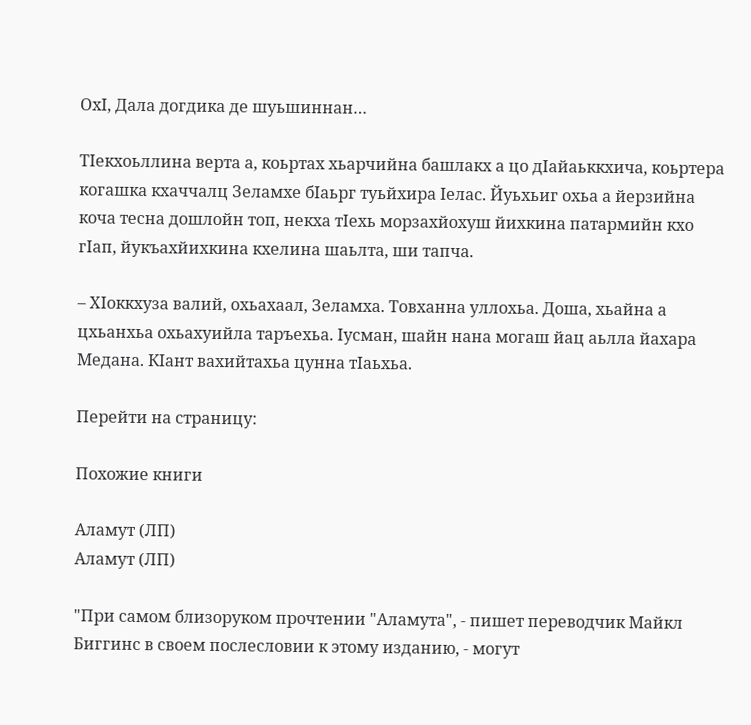ОхI, Дала догдика де шуьшиннан…

ТIекхоьллина верта а, коьртах хьарчийна башлакх а цо дIайаьккхича, коьртера когашка кхаччалц Зеламхе бIаьрг туьйхира Iелас. Йуьхьиг охьа а йерзийна коча тесна дошлойн топ, некха тIехь морзахйохуш йихкина патармийн кхо гIап, йукъахйихкина кхелина шаьлта, ши тапча.

– ХIоккхуза валий, охьахаал, Зеламха. Товханна уллохьа. Доша, хьайна а цхьанхьа охьахуийла таръехьа. Iусман, шайн нана могаш йац аьлла йахара Медана. КIант вахийтахьа цунна тIаьхьа.

Перейти на страницу:

Похожие книги

Аламут (ЛП)
Аламут (ЛП)

"При самом близоруком прочтении "Аламута", - пишет переводчик Майкл Биггинс в своем послесловии к этому изданию, - могут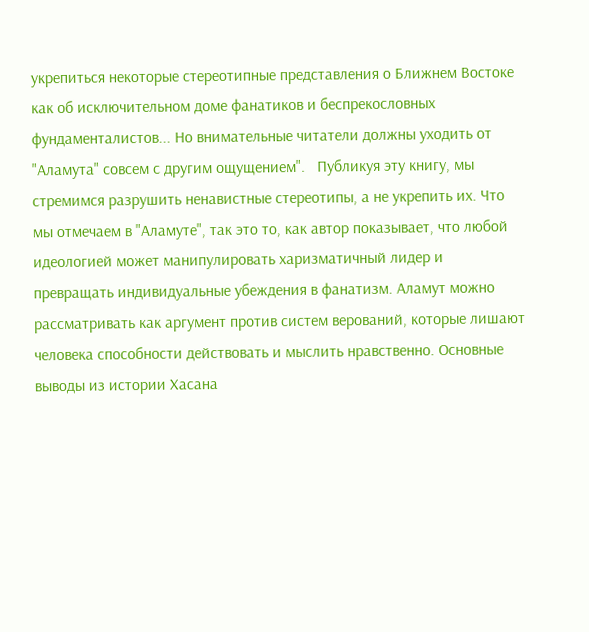укрепиться некоторые стереотипные представления о Ближнем Востоке как об исключительном доме фанатиков и беспрекословных фундаменталистов... Но внимательные читатели должны уходить от "Аламута" совсем с другим ощущением".   Публикуя эту книгу, мы стремимся разрушить ненавистные стереотипы, а не укрепить их. Что мы отмечаем в "Аламуте", так это то, как автор показывает, что любой идеологией может манипулировать харизматичный лидер и превращать индивидуальные убеждения в фанатизм. Аламут можно рассматривать как аргумент против систем верований, которые лишают человека способности действовать и мыслить нравственно. Основные выводы из истории Хасана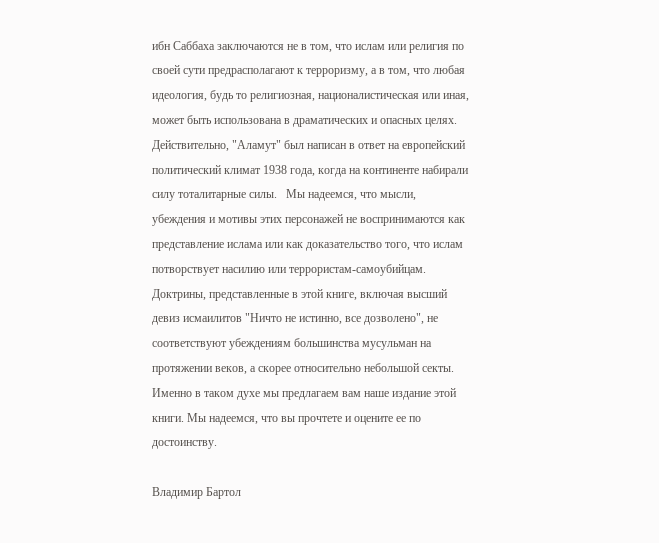ибн Саббаха заключаются не в том, что ислам или религия по своей сути предрасполагают к терроризму, а в том, что любая идеология, будь то религиозная, националистическая или иная, может быть использована в драматических и опасных целях. Действительно, "Аламут" был написан в ответ на европейский политический климат 1938 года, когда на континенте набирали силу тоталитарные силы.   Мы надеемся, что мысли, убеждения и мотивы этих персонажей не воспринимаются как представление ислама или как доказательство того, что ислам потворствует насилию или террористам-самоубийцам. Доктрины, представленные в этой книге, включая высший девиз исмаилитов "Ничто не истинно, все дозволено", не соответствуют убеждениям большинства мусульман на протяжении веков, а скорее относительно небольшой секты.   Именно в таком духе мы предлагаем вам наше издание этой книги. Мы надеемся, что вы прочтете и оцените ее по достоинству.

Владимир Бартол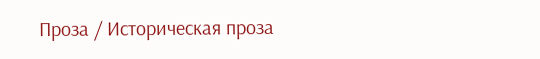Проза / Историческая проза